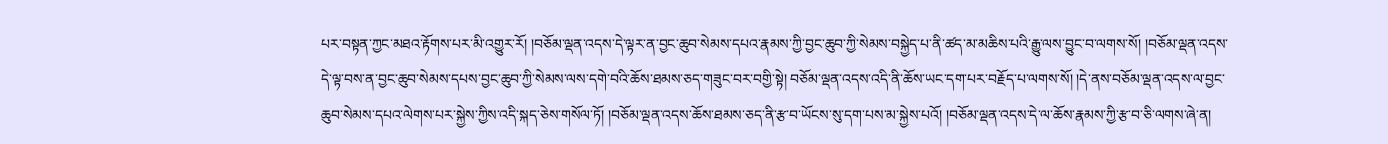པར་བསྟན་ཀྱང་མཐའ་རྟོགས་པར་མི་འགྱུར་རོ། །བཅོམ་ལྡན་འདས་དེ་ལྟར་ན་བྱང་ཆུབ་སེམས་དཔའ་རྣམས་ཀྱི་བྱང་ཆུབ་ཀྱི་སེམས་བསྐྱེད་པ་ནི་ཚད་མ་མཆིས་པའི་རྒྱུ་ལས་བྱུང་བ་ལགས་སོ། །བཅོམ་ལྡན་འདས་དེ་ལྟ་བས་ན་བྱང་ཆུབ་སེམས་དཔས་བྱང་ཆུབ་ཀྱི་སེམས་ལས་དགེ་བའི་ཆོས་ཐམས་ཅད་གཟུང་བར་བགྱི་སྟེ། བཅོམ་ལྡན་འདས་འདི་ནི་ཆོས་ཡང་དག་པར་བརྗོད་པ་ལགས་སོ། །དེ་ནས་བཅོམ་ལྡན་འདས་ལ་བྱང་ཆུབ་སེམས་དཔའ་ལེགས་པར་སྐྱེས་ཀྱིས་འདི་སྐད་ཅེས་གསོལ་ཏོ། །བཅོམ་ལྡན་འདས་ཆོས་ཐམས་ཅད་ནི་རྩ་བ་ཡོངས་སུ་དག་པས་མ་སྐྱེས་པའོ། །བཅོམ་ལྡན་འདས་དེ་ལ་ཆོས་རྣམས་ཀྱི་རྩ་བ་ཅི་ལགས་ཞེ་ན།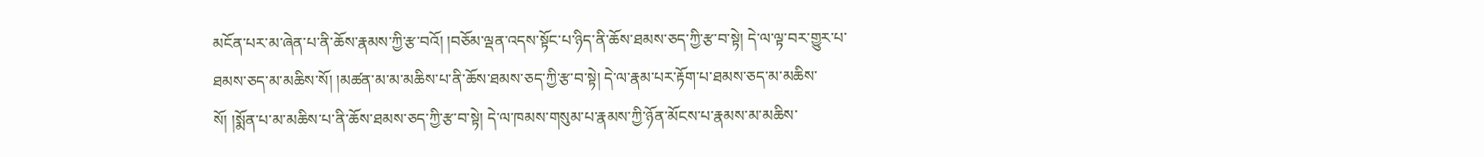མངོན་པར་མ་ཞེན་པ་ནི་ཆོས་རྣམས་ཀྱི་རྩ་བའོ། །བཅོམ་ལྡན་འདས་སྟོང་པ་ཉིད་ནི་ཆོས་ཐམས་ཅད་ཀྱི་རྩ་བ་སྟེ། དེ་ལ་ལྟ་བར་གྱུར་པ་ཐམས་ཅད་མ་མཆིས་སོ། །མཚན་མ་མ་མཆིས་པ་ནི་ཆོས་ཐམས་ཅད་ཀྱི་རྩ་བ་སྟེ། དེ་ལ་རྣམ་པར་རྟོག་པ་ཐམས་ཅད་མ་མཆིས་སོ། །སྨོན་པ་མ་མཆིས་པ་ནི་ཆོས་ཐམས་ཅད་ཀྱི་རྩ་བ་སྟེ། དེ་ལ་ཁམས་གསུམ་པ་རྣམས་ཀྱི་ཉོན་མོངས་པ་རྣམས་མ་མཆིས་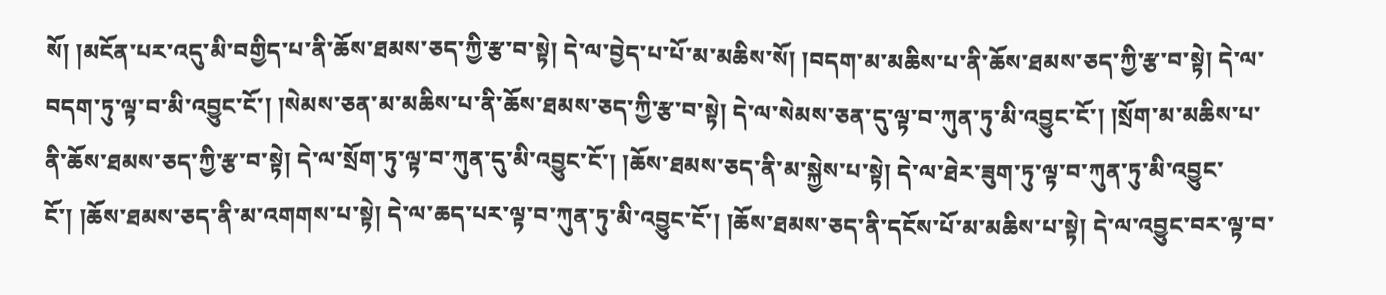སོ། །མངོན་པར་འདུ་མི་བགྱིད་པ་ནི་ཆོས་ཐམས་ཅད་ཀྱི་རྩ་བ་སྟེ། དེ་ལ་བྱེད་པ་པོ་མ་མཆིས་སོ། །བདག་མ་མཆིས་པ་ནི་ཆོས་ཐམས་ཅད་ཀྱི་རྩ་བ་སྟེ། དེ་ལ་བདག་ཏུ་ལྟ་བ་མི་འབྱུང་ངོ་། །སེམས་ཅན་མ་མཆིས་པ་ནི་ཆོས་ཐམས་ཅད་ཀྱི་རྩ་བ་སྟེ། དེ་ལ་སེམས་ཅན་དུ་ལྟ་བ་ཀུན་ཏུ་མི་འབྱུང་ངོ་། །སྲོག་མ་མཆིས་པ་ནི་ཆོས་ཐམས་ཅད་ཀྱི་རྩ་བ་སྟེ། དེ་ལ་སྲོག་ཏུ་ལྟ་བ་ཀུན་དུ་མི་འབྱུང་ངོ་། །ཆོས་ཐམས་ཅད་ནི་མ་སྐྱེས་པ་སྟེ། དེ་ལ་ཐེར་ཟུག་ཏུ་ལྟ་བ་ཀུན་ཏུ་མི་འབྱུང་ངོ་། །ཆོས་ཐམས་ཅད་ནི་མ་འགགས་པ་སྟེ། དེ་ལ་ཆད་པར་ལྟ་བ་ཀུན་ཏུ་མི་འབྱུང་ངོ་། །ཆོས་ཐམས་ཅད་ནི་དངོས་པོ་མ་མཆིས་པ་སྟེ། དེ་ལ་འབྱུང་བར་ལྟ་བ་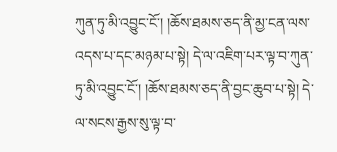ཀུན་ཏུ་མི་འབྱུང་ངོ་། །ཆོས་ཐམས་ཅད་ནི་མྱ་ངན་ལས་འདས་པ་དང་མཉམ་པ་སྟེ། དེ་ལ་འཇིག་པར་ལྟ་བ་ཀུན་ཏུ་མི་འབྱུང་ངོ་། །ཆོས་ཐམས་ཅད་ནི་བྱང་ཆུབ་པ་སྟེ། དེ་ལ་སངས་རྒྱས་སུ་ལྟ་བ་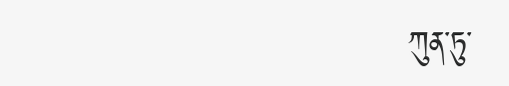ཀུན་ཏུ་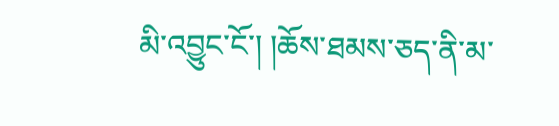མི་འབྱུང་ངོ་། །ཆོས་ཐམས་ཅད་ནི་མ་